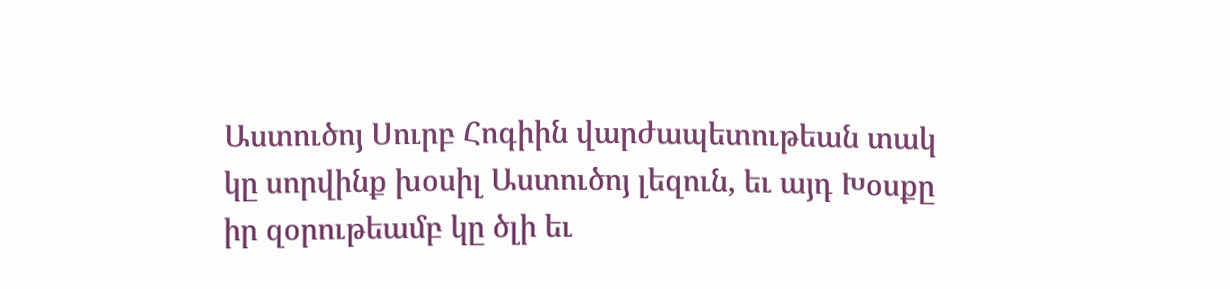Աստուծոյ Սուրբ Հոգիին վարժապետութեան տակ կը սորվինք խօսիլ Աստուծոյ լեզուն, եւ այդ Խօսքը իր զօրութեամբ կը ծլի եւ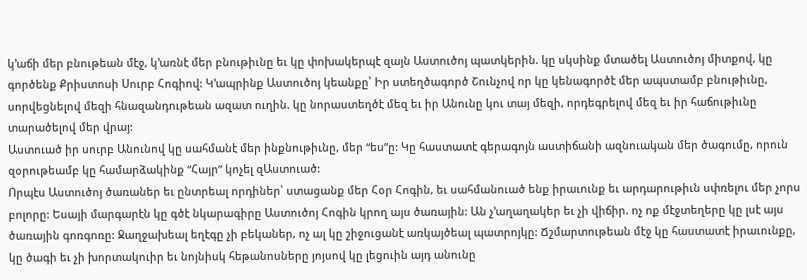կ’աճի մեր բնութեան մէջ, կ’առնէ մեր բնութիւնը եւ կը փոխակերպէ զայն Աստուծոյ պատկերին. կը սկսինք մտածել Աստուծոյ միտքով, կը գործենք Քրիստոսի Սուրբ Հոգիով: Կ’ապրինք Աստուծոյ կեանքը՝ Իր ստեղծագործ Շունչով որ կը կենագործէ մեր ապստամբ բնութիւնը, սորվեցնելով մեզի հնազանդութեան ազատ ուղին. կը նորաստեղծէ մեզ եւ իր Անունը կու տայ մեզի, որդեգրելով մեզ եւ իր հաճութիւնը տարածելով մեր վրայ:
Աստուած իր սուրբ Անունով կը սահմանէ մեր ինքնութիւնը, մեր “ես”ը: Կը հաստատէ գերագոյն աստիճանի ազնուական մեր ծագումը, որուն զօրութեամբ կը համարձակինք “Հայր” կոչել զԱստուած:
Որպէս Աստուծոյ ծառաներ եւ ընտրեալ որդիներ՝ ստացանք մեր Հօր Հոգին, եւ սահմանուած ենք իրաւունք եւ արդարութիւն սփռելու մեր չորս բոլորը: Եսայի մարգարէն կը գծէ նկարագիրը Աստուծոյ Հոգին կրող այս ծառային: Ան չ’աղաղակեր եւ չի վիճիր. ոչ ոք մէջտեղերը կը լսէ այս ծառային գոռգոռը: Ջաղջախեալ եղէգը չի բեկաներ, ոչ ալ կը շիջուցանէ առկայծեալ պատրոյկը: Ճշմարտութեան մէջ կը հաստատէ իրաւունքը, կը ծագի եւ չի խորտակուիր եւ նոյնիսկ հեթանոսները յոյսով կը լեցուին այդ անունը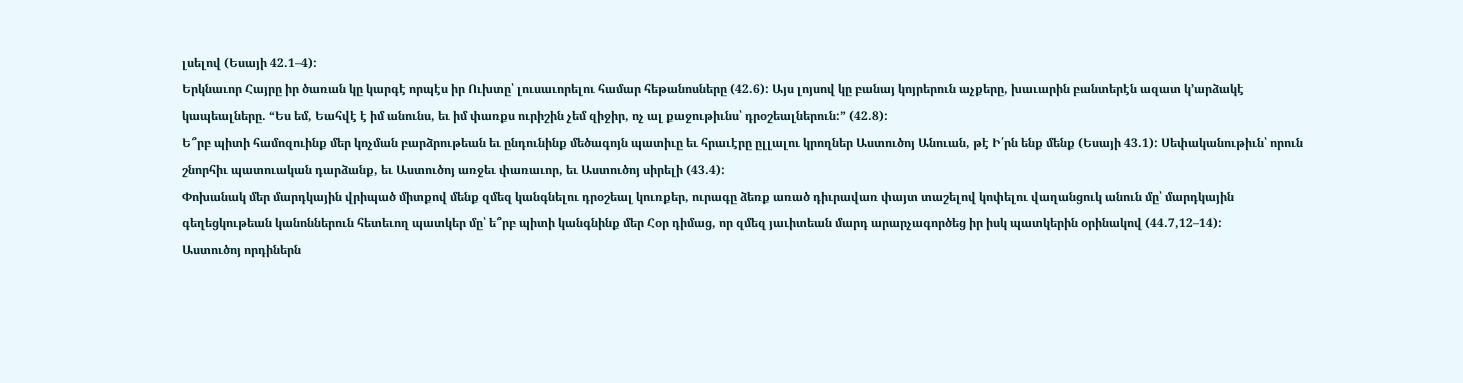լսելով (Եսայի 42.1–4):
Երկնաւոր Հայրը իր ծառան կը կարգէ որպէս իր Ուխտը՝ լուսաւորելու համար հեթանոսները (42.6): Այս լոյսով կը բանայ կոյրերուն աչքերը, խաւարին բանտերէն ազատ կ’արձակէ կապեալները. “Ես եմ, Եահվէ է իմ անունս, եւ իմ փառքս ուրիշին չեմ զիջիր, ոչ ալ քաջութիւնս՝ դրօշեալներուն:” (42.8):
Ե՞րբ պիտի համոզուինք մեր կոչման բարձրութեան եւ ընդունինք մեծագոյն պատիւը եւ հրաւէրը ըլլալու կրողներ Աստուծոյ Անուան, թէ Ի՛րն ենք մենք (Եսայի 43.1): Սեփականութիւն՝ որուն շնորհիւ պատուական դարձանք, եւ Աստուծոյ առջեւ փառաւոր, եւ Աստուծոյ սիրելի (43.4):
Փոխանակ մեր մարդկային վրիպած միտքով մենք զմեզ կանգնելու դրօշեալ կուռքեր, ուրագը ձեռք առած դիւրավառ փայտ տաշելով կոփելու վաղանցուկ անուն մը՝ մարդկային գեղեցկութեան կանոններուն հետեւող պատկեր մը՝ ե՞րբ պիտի կանգնինք մեր Հօր դիմաց, որ զմեզ յաւիտեան մարդ արարչագործեց իր իսկ պատկերին օրինակով (44.7,12–14):
Աստուծոյ որդիներն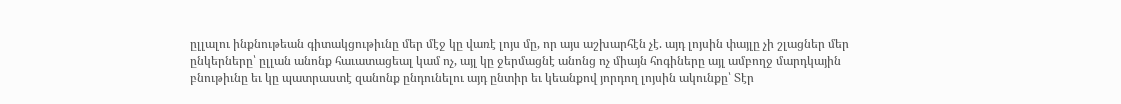ըլլալու ինքնութեան գիտակցութիւնը մեր մէջ կը վառէ լոյս մը, որ այս աշխարհէն չէ. այդ լոյսին փայլը չի շլացներ մեր ընկերները՝ ըլլան անոնք հաւատացեալ կամ ոչ, այլ կը ջերմացնէ անոնց ոչ միայն հոգիները այլ ամբողջ մարդկային բնութիւնը եւ կը պատրաստէ զանոնք ընդունելու այդ ընտիր եւ կեանքով յորդող լոյսին ակունքը՝ Տէր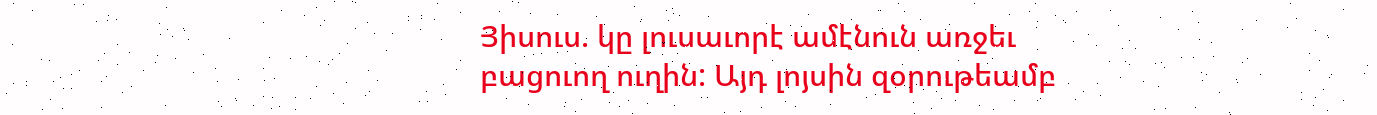Յիսուս. կը լուսաւորէ ամէնուն առջեւ բացուող ուղին: Այդ լոյսին զօրութեամբ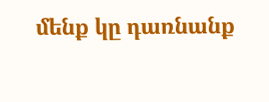մենք կը դառնանք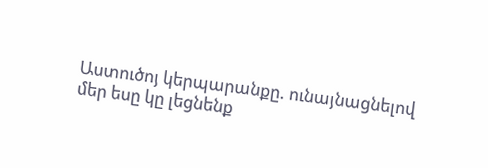Աստուծոյ կերպարանքը. ունայնացնելով մեր եսը կը լեցնենք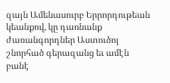զայն Ամենասուրբ Երրորդութեան կեանքով, կը դառնանք ժառանգորդներ Աստուծոյ շնորհած գերազանց եւ ամէն բանէ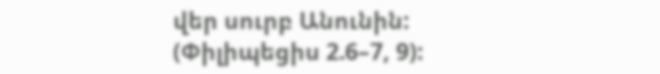վեր սուրբ Անունին: (Փիլիպեցիս 2.6–7, 9):